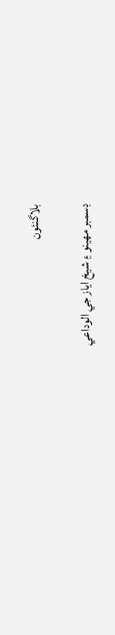بلاگنئون

ڊسمبر مهينو ۽ شيخ اياز جي الوداعي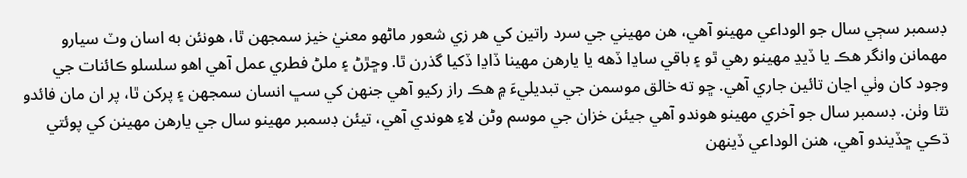ڊسمبر سڄي سال جو الوداعي مهينو آهي، هن مهيني جي سرد راتين کي هر زي شعور ماڻهو معنيٰ خيز سمجهن ٿا، هونئن به اسان وٽ سيارو مهمانن وانگر هڪ يا ڏيڍ مهينو رهي ٿو ۽ باقي ساڍا ڏهه يا يارهن مهينا ڏاڍا ڏکيا گذرن ٿا. وڇڙڻ ۽ ملڻ فطري عمل آهي اهو سلسلو ڪائنات جي وجود کان وٺي اڃان تائين جاري آهي. ڇو ته خالق موسمن جي تبديليءَ ۾ هڪ راز رکيو آهي جنهن کي سڀ انسان سمجهن ۽ پرکن ٿا، پر ان مان فائدو نٿا وٺن. ڊسمبر سال جو آخري مهينو هوندو آهي جيئن خزان جي موسم وڻن لاءِ هوندي آهي، تيئن ڊسمبر مهينو سال جي يارهن مهينن کي پوئتي ڌڪي ڇڏيندو آهي، هنن الوداعي ڏينھن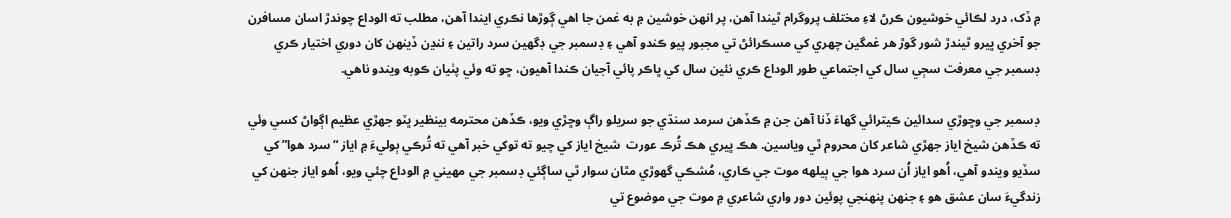۾ ڏک، درد لڪائي خوشيون ڪرڻ لاءِ مختلف پروگرام ٿيندا آهن، پر انھن خوشين ۾ به غمن جا اهي ڳوڙها نڪري ايندا آهن، مطلب ته الوداع چوندڙ اسان مسافرن جو آخري ڀيرو ٿيندڙ شور گوڙ هر غمگين چهري کي مسڪرائڻ تي مجبور پيو ڪندو آهي ۽ ڊسمبر جي ڊگهين سرد راتين ۽ ننڍن ڏينهن کان دوري اختيار ڪري ڊسمبر جي معرفت سڄي سال کي اجتماعي طور الوداع ڪري نئين سال کي ڀاڪر پائي آجيان ڪندا آهيون، ڇو ته وئي پٺيان ڪوبه ويندو ناهي.

ڊسمبر جي وڇوڙي سدائين ڪيترائي گهاءَ ڏنا آهن جن ۾ ڪڏهن سرمد سنڌي جو سريلو راڳ وڇڙي ويو، ڪڏهن محترمه بينظير ڀٽو جهڙي عظيم اڳواڻ کسي وئي ته ڪڏهن شيخ اياز جهڙي شاعر کان محروم ٿي وياسين. هڪ ڀيري هڪ تُرڪ عورت  شيخ اياز کي چيو ته توکي خبر آهي ته تُرڪي ٻوليءَ ۾ اياز “سرد هوا” کي سڏيو ويندو آهي، اُهو اياز اُن سرد هوا جي ٻيلهه موت جي ڪاري، مُشڪي گھوڙي مٿان سوار ٿي ساڳئي ڊسمبر جي مهيني ۾ الوداع چئي ويو، اُهو اياز جنهن کي زندگيءَ سان عشق هو ۽ جنهن پنهنجي پوئين دور واري شاعري ۾ موت جي موضوع تي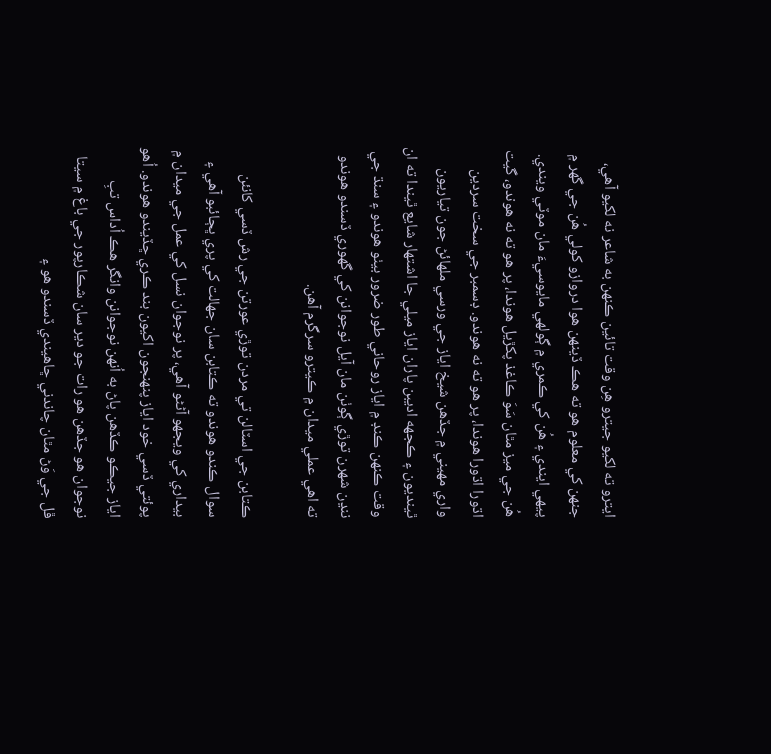ايترو ته لکيو جيترو هِن وقت تائين ڪنهن به شاعر نه لکيو آهي، جنهن کي معلوم هو ته هڪ ڏينهن هوا دروازو کولي هُن جي گھر ۾ پيهي ايندي ۽ هُن کي ڪمري ۾ ڳولهي مايوسيءَ مان موٽي ويندي. هُن جي ميز مٿان سَوَ ڪاغذ پکڙيل هوندا، پر هو ته نه هوندو، گيت اڌورا اڌورا هوندا، پر هو ته نه هوندو. ڊسمبر جي سخت سردين واري مهيني ۾ جڏهن شيخ اياز جي ورسي ملهائڻ جون تياريون ٿينديون ۽ ڪجهه اديبن پاران اياز ميلي جا اشتهار شايع ٿيندا ته ان وقت ڪنهن ڪنڊ ۾ اياز روحاني طور ضرور بيٺو هوندو ۽ سنڌ جي ننڍن شهرن توڙي ڳوٺن مان آيل نوجوانن کي گهوري ڏسندو هوندو ته اهي عملي ميدان ۾ ڪيترو سرگرم آهن.

ڪتابن جي اسٽالن تي مردن توڙي عورتن جي رش ڏسي کانئن سوال ڪندو هوندو ته ڪتابن سان جهالت کي پري ڀڄائبو آهي ۽ بيداري کي ويجهو آڻڻو آهي، پر نوجوان نسل کي عمل جي ميدان ۾ پوئتي ڏسي خود اياز پنهنجون اکيون بند ڪري ڇڏيندو هوندو. اُهو اياز جيڪو ڪڏهن پاڻ به اُنهن نوجوانن وانگر هڪ اُداس تبِ نوجوان هو جڏهن هو رات جو دير سان شڪارپور جي باغ ۾ سيتا ڦل جي وَڻ مٿان چاندني ڇاهيندي ڏسندو هو ۽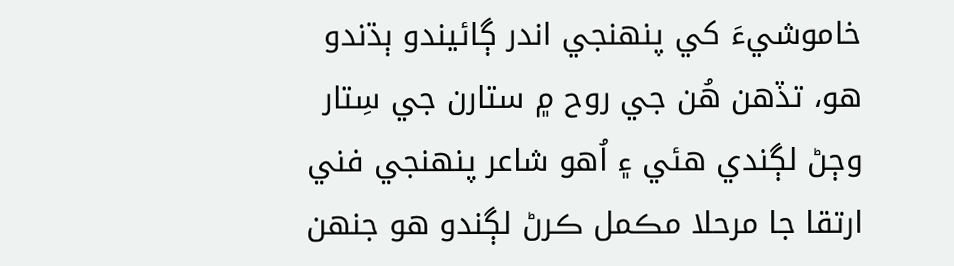خاموشيءَ کي پنهنجي اندر ڳائيندو ٻڌندو هو، تڏهن هُن جي روح ۾ ستارن جي سِتار وڄڻ لڳندي هئي ۽ اُهو شاعر پنهنجي فني ارتقا جا مرحلا مڪمل ڪرڻ لڳندو هو جنهن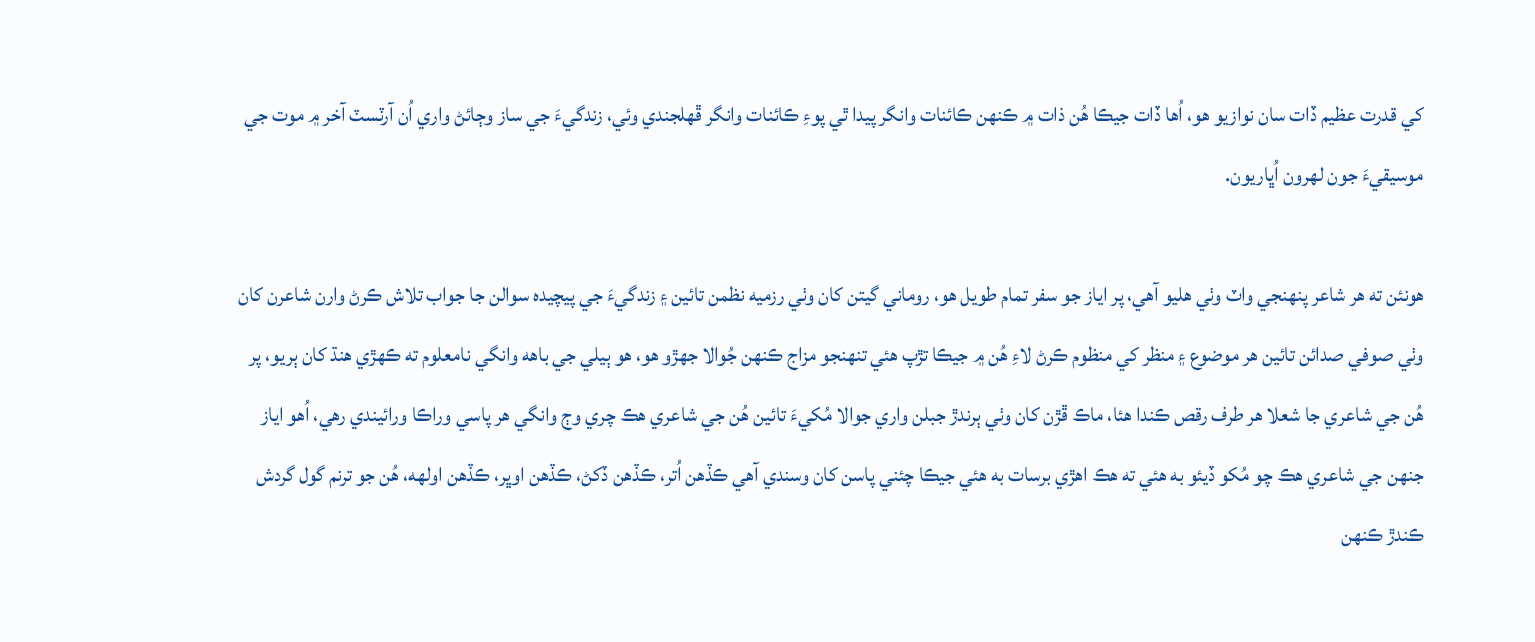کي قدرت عظيم ڏات سان نوازيو هو، اُها ڏات جيڪا هُن ذات ۾ ڪنهن ڪائنات وانگر پيدا ٿي پوءِ ڪائنات وانگر ڦهلجندي وئي، زندگيءَ جي ساز وڄائڻ واري اُن آرٽسٽ آخر ۾ موت جي موسيقيءَ جون لهرون اُڀاريون.

هونئن ته هر شاعر پنهنجي واٽ وٺي هليو آهي، پر اياز جو سفر تمام طويل هو، روماني گيتن کان وٺي رزميه نظمن تائين ۽ زندگيءَ جي پيچيده سوالن جا جواب تلاش ڪرڻ وارن شاعرن کان وٺي صوفي صدائن تائين هر موضوع ۽ منظر کي منظوم ڪرڻ لاءِ هُن ۾ جيڪا تڙپ هئي تنهنجو مزاج ڪنهن جُوالا جهڙو هو، هو ٻيلي جي باهه وانگي نامعلوم ته ڪهڙي هنڌ کان ٻريو، پر هُن جي شاعري جا شعلا هر طرف رقص ڪندا هئا، ماڪ ڦڙن کان وٺي ٻرندڙ جبلن واري جوالا مُکيءَ تائين هُن جي شاعري هڪ چري وڄ وانگي هر پاسي وراڪا ورائيندي رهي، اُهو اياز جنهن جي شاعري هڪ چو مُکو ڏيئو به هئي ته هڪ اهڙي برسات به هئي جيڪا چئني پاسن کان وسندي آهي ڪڏهن اُتر، ڪڏهن ڏکڻ، ڪڏهن اوڀر، ڪڏهن اولهه، هُن جو ترنم گول گردش ڪندڙ ڪنهن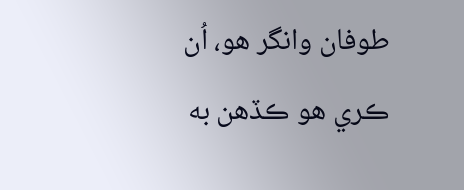طوفان وانگر هو، اُن ڪري هو ڪڏهن به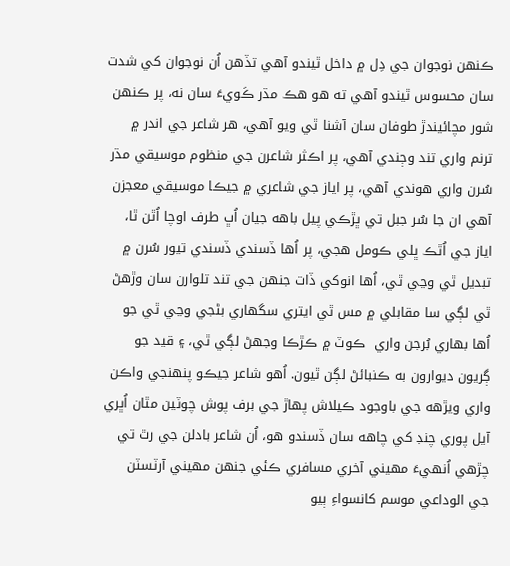ڪنهن نوجوان جي دِل ۾ داخل ٿيندو آهي تڏهن اُن نوجوان کي شدت سان محسوس ٿيندو آهي ته هو هڪ مڌر ڪَويءَ سان نه، پر ڪنهن شور مچائيندڙ طوفان سان آشنا ٿي ويو آهي، هر شاعر جي اندر ۾ ترنم واري تند وڄندي آهي، پر اڪثر شاعرن جي منظوم موسيقي مڌر سُرن واري هوندي آهي، پر اياز جي شاعري ۾ جيڪا موسيقي معجزن آهي ان جا سُر جبل تي ڀڙڪي پيل باهه جيان اُڀ طرف اوچا اُٿن ٿا، اياز جي اُٿڪ ڀلي ڪومل هجي، پر اُها ڏسندي ڏسندي تيور سُرن ۾ تبديل ٿي وڃي ٿي، اُها انوکي ڏات جنهن جي تند تلوارن سان وڙهڻ ٿي لڳي سا مقابلي ۾ مس ٿي ايتري سگھاري بڻجي وڃي ٿي جو اُها بهاري بُرجن واري  ڪوٽ ۾ ڪڙڪا وجھڻ لڳي ٿي، ۽ قيد جو ڳريون ديوارون به ڪنبائڻ لڳن ٿيون. اُهو شاعر جيڪو پنهنجي واڪن واري ويڙهه جي باوجود ڪيلاش پهاڙ جي برف پوش چوٽين مٿان اُڀري آيل پوري چنڊ کي چاهه سان ڏسندو هو، اُن شاعر بادلن جي رٿ تي چڙهي اُنهيءَ مهيني آخري مسافري ڪئي جنهن مهيني آرٽسٽن جي الوداعي موسم کانسواءِ ٻيو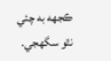ڪجھه به چئي نٿو سگھجي.